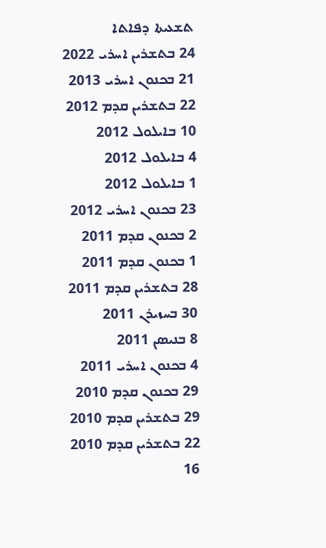ܬܫܥܝܬܐ ܕܦܐܬܐ
24 ܒܬܫܪܝܢ ܐܚܪܝ 2022
21 ܒܟܢܘܢ ܐܚܪܝ 2013
22 ܒܬܫܪܝܢ ܩܕܡ 2012
10 ܒܐܝܠܘܠ 2012
4 ܒܐܝܠܘܠ 2012
1 ܒܐܝܠܘܠ 2012
23 ܒܟܢܘܢ ܐܚܪܝ 2012
2 ܒܟܢܘܢ ܩܕܡ 2011
1 ܒܟܢܘܢ ܩܕܡ 2011
28 ܒܬܫܪܝܢ ܩܕܡ 2011
30 ܒܚܙܝܪܢ 2011
8 ܒܢܝܣܢ 2011
4 ܒܟܢܘܢ ܐܚܪܝ 2011
29 ܒܟܢܘܢ ܩܕܡ 2010
29 ܒܬܫܪܝܢ ܩܕܡ 2010
22 ܒܬܫܪܝܢ ܩܕܡ 2010
16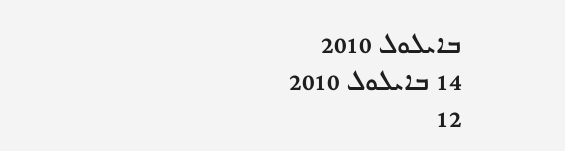ܒܐܝܠܘܠ 2010
14 ܒܐܝܠܘܠ 2010
12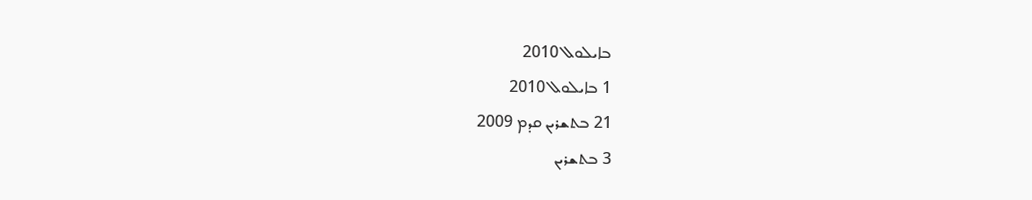ܒܐܝܠܘܠ 2010
1 ܒܐܝܠܘܠ 2010
21 ܒܬܫܪܝܢ ܩܕܡ 2009
3 ܒܬܫܪܝܢ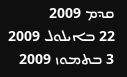ܩܕܡ 2009
22 ܒܐܝܠܘܠ 2009
3 ܒܬܡܘܙ 2009